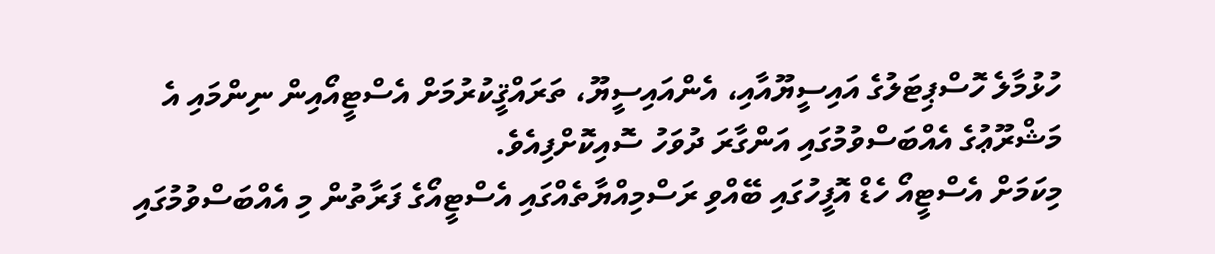ހުޅުމާލެ ހޮސްޕިޓަލުގެ އައިސީޔޫއާއި، އެންއައިސީޔޫ، ތަރައްޤީކުރުމަށް އެސްޓީއޯއިން ނިންމައި އެ މަޝްރޫޢުގެ އެއްބަސްވުމުގައި އަންގާރަ ދުވަހު ސޮއިކޮށްފިއެވެ.
މިކަމަށް އެސްޓީއޯ ހެޑް އޮފީހުގައި ބޭއްވި ރަސްމިއްޔާތެއްގައި އެސްޓީއޯގެ ފަރާތުން މި އެއްބަސްވުމުގައި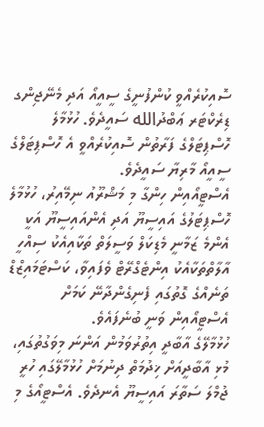ސޮއިކުރެއްވީ ކުންފުނީގެ ސީއީއޯ އަދި މެނޭޖިންގ ޑިރެކްޓަރ ޢަބްދުالله ސައީދެވެ. ހުޅުމާލެ ހޮސްޕިޓަލްގެ ފަރާތުން ސޮއިކުރެއްވީ އެ ހޮސްޕިޓަލްގެ ސީއީއޯ މާރިޔާ ސައީދެވެ.
އެސްޓީއޯއިން ހިންގާ މި މަޝްރޫއު ނިމޭއިރު، ހުޅުމާލެ ހޮސްޕިޓަލުގެ އައިސީޔޫ އަދި އެންއައިސީޔޫ އަކީ އެންމެ ޒަމާނީ މެޑިކަލް ވަސީލަތް ތަކާއިއެކު ސިއްހީ އާލާތްތަކާއެކު އިންޓެގްރޭޓް ވެފައިވާ، ކަސްޓަމައިޒްޑް ތަނެއްގެ ގޮތުގައި ފެނިގެންދާނޭ ކަމަށް އެސްޓީއޯއިން ވަނީ ބުނެފައެވެ.
ހުޅުމާލޭގެ އާބާދީ އިތުރުވަމުން އަންނަ މިވަގުތުގައި، މުޅި އާބާދީއަށް ޚިދުމަތް ދިނުމަށް ހުޅުމާލޭގައި ހުރީ ޖުމްލަ ސަތާރަ އައިސީޔޫ އެނދެވެ. އެސްޓީއޯގެ މި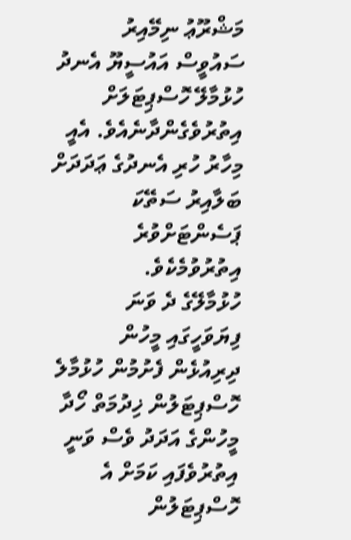މަޝްރޫޢު ނިމޭއިރު ސައުވީސް އައުސީޔޫ އެނދު ހުޅުމާލޭ ހޮސްޕިޓަލަށް އިތުރުވެގެންދާނެއެވެ. އެއީ މިހާރު ހުރި އެނދުގެ ޢަދަދަށް ބަލާއިރު ސަތޭކަ ޕަސެންޓަށްވުރެ އިތުރުވުމެކެވެ.
ހުޅުމާލޭގެ ދެ ވަނަ ފިޔަވަހީގައި މީހުން ދިރިއުޅެން ފެށުމުން ހުޅުމާލެ ހޮސްޕިޓަލުން ޚިދުމަތް ހޯދާ މީހުންގެ އަދަދު ވެސް ވަނީ އިތުރުވެފައި ކަމަށް އެ ހޮސްޕިޓަލުން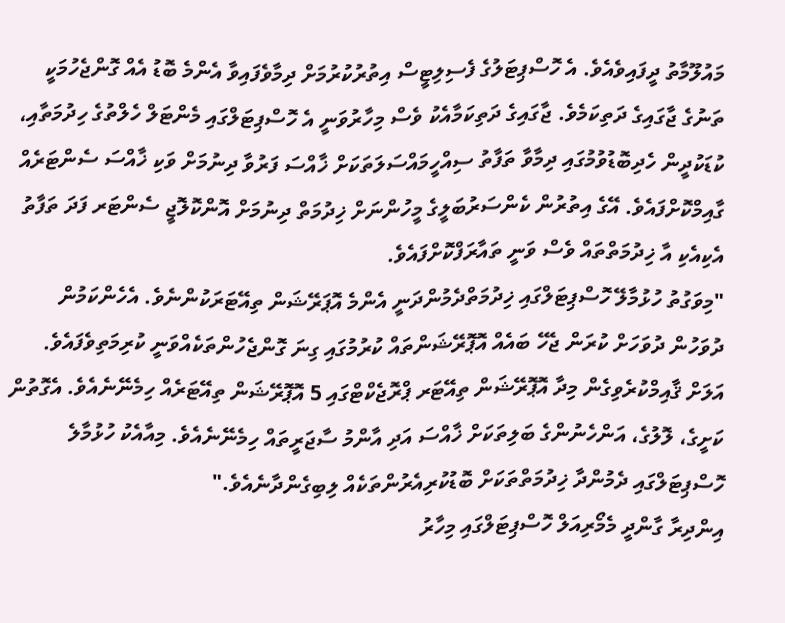މައުލޫމާތު ދީފައިވެއެވެ. އެ ހޮސްޕިޓަލުގެ ފެސިލިޓީސް އިތުރުކުރުމަށް ދިމާވެފައިވާ އެންމެ ބޮޑު އެއް ގޮންޖެހުމަކީ ތަނުގެ ޖާގައިގެ ދަތިކަމެވެ. ޖާގައިގެ ދަތިކަމާއެކު ވެސް މިހާރުވަނީ އެ ހޮސްޕިޓަލްގައި މެންޓަލް ހެލްތުގެ ހިދުމަތާއި، ކުޑަކުދީން ހެދިބޮޑުވުމުގައި ދިމާވާ ތަފާތު ސިއްހީމައްސަލަތަކަށް ޚާއްސަ ފަރުވާ ދިނުމަށް ވަކި ޚާއްސަ ސެންޓަރެއް ގާއިމްކޮށްފައެވެ. އޭގެ އިތުރުން ކެންސަރުބަލީގެ މީހުންނަށް ޚިދުމަތް ދިނުމަށް އޮންކޮލޮޖީ ސެންޓަރ ފަދަ ތަފާތު އެކިއެކި އާ ޚިދުމަތްތައް ވެސް ވަނީ ތައާރަފްކޮށްފައެވެ.
"މިވަގުތު ހުޅުމާލޭ ހޮސްޕިޓަލްގައި ޚިދުމަތްދެމުންދަނީ އެންމެ އޮޕަރޭޝަން ތިއޭޓަރަކުންނެވެ. އެހެންކަމުން ދުވަހުން ދުވަހަށް ކުރަން ޖެހޭ ބައެއް އޮޕޮރޭޝަންތައް ކުރުމުގައި ގިނަ ގޮންޖެހުންތަކެއްވަނީ ކުރިމަތިވެފައެވެ. އަލަށް ޤާއިމްކުރެވިގެން މިދާ އޮޕޮރޭޝަން ތިއޭޓަރ ޕްރޮޖެކްޓްގައި 5 އޮޕޮރޭޝަން ތިއޭޓަރެއް ހިމެނޭނެއެވެ. އެގޮތުން ކަށީގެ، ލޮލުގެ، އަންހެނުންގެ ބަލިތަކަށް ޚާއްސަ އަދި އާންމު ސާޖަރީތައް ހިމެނޭނެއެވެ. މިއާއެކު ހުޅުމާލެ ހޮސްޕިޓަލްގައި ދެމުންދާ ޚިދުމަތްތަކަށް ބޮޑުކުރިއެރުންތަކެއް ލިބިގެންދާނެއެވެ."
އިންދިރާ ގާންދީ މެމޯރިއަލް ހޮސްޕިޓަލްގައި މިހާރު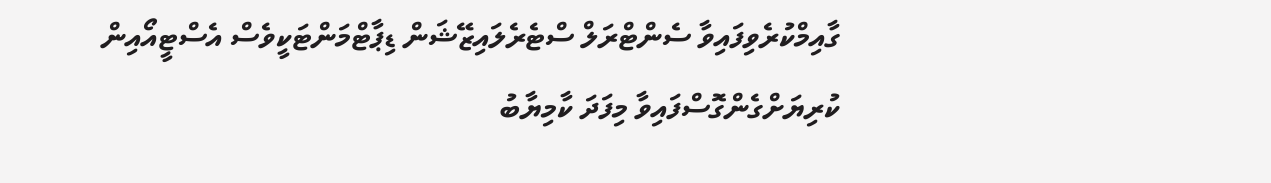ގާއިމްކުރެވިފައިވާ ސެންޓްރަލް ސްޓެރެލައިޒޭޝަން ޑިޕާޓްމަންޓަކީވެސް އެސްޓީއޯއިން ކުރިޔަށްގެންގޮސްފައިވާ މިފަދަ ކާމިޔާބު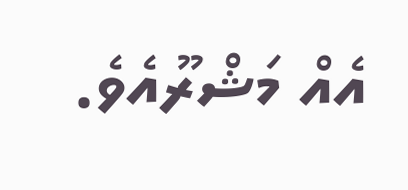އެއް މަޝްރޫއެވެ.